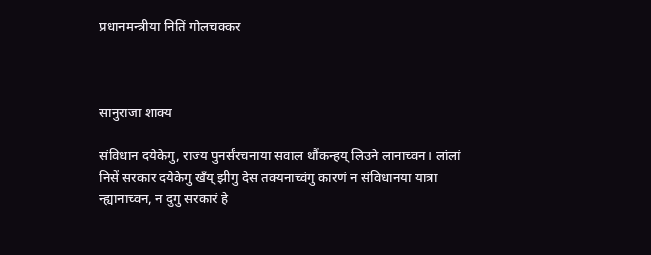प्रधानमन्त्रीया नितिं गोलचक्कर



सानुराजा शाक्य

संविधान दयेकेगु, राज्य पुनर्संरचनाया सवाल थौंकन्हय् लिउने लानाच्वन। लांलां निसें सरकार दयेकेगु खँय् झीगु देस तक्यनाच्वंगु कारणं न संविधानया यात्रा न्ह्यानाच्वन, न दुगु सरकारं हे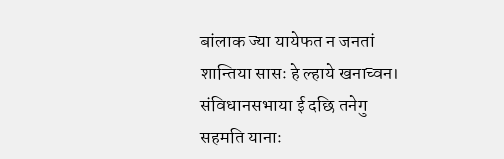बांलाक ज्या यायेफत न जनतां शान्तिया सासः हे ल्हाये खनाच्वन। संविधानसभाया ई दछि तनेगु सहमति यानाः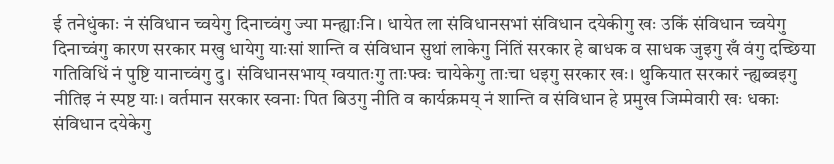ई तनेधुंकाः नं संविधान च्वयेगु दिनाच्वंगु ज्या मन्ह्याःनि। धायेत ला संविधानसभां संविधान दयेकीगु खः उकिं संविधान च्वयेगु दिनाच्वंगु कारण सरकार मखु धायेगु याःसां शान्ति व संविधान सुथां लाकेगु निंतिं सरकार हे बाधक व साधक जुइगु खँ वंगु दच्छिया गतिविधिं नं पुष्टि यानाच्वंगु दु। संविधानसभाय् ग्वयातःगु ताःफ्वः चायेकेगु ताःचा धइगु सरकार खः। थुकियात सरकारं न्ह्यब्वइगु नीतिइ नं स्पष्ट याः। वर्तमान सरकार स्वनाः पित बिउगु नीति व कार्यक्रमय् नं शान्ति व संविधान हे प्रमुख जिम्मेवारी खः धकाः संविधान दयेकेगु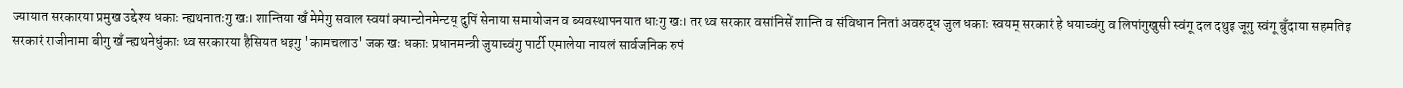ज्यायात सरकारया प्रमुख उद्देश्य धकाः न्ह्यथनातःगु खः। शान्तिया खँ मेमेगु सवाल स्वयां क्यान्टोनमेन्टय् दुपिं सेनाया समायोजन व ब्यवस्थापनयात धाःगु खः। तर थ्व सरकार वसांनिसें शान्ति व संविधान नितां अवरुद्ध जुल धकाः स्वयम् सरकारं हे धयाच्वंगु व लिपांगुखुसी स्वंगू दल दथुइ जूगु स्वंगू बुँदाया सहमतिइ सरकारं राजीनामा बीगु खँ न्ह्यथनेधुंकाः थ्व सरकारया हैसियत धइगु 'कामचलाउ' जक खः धकाः प्रधानमन्त्री जुयाच्वंगु पार्टी एमालेया नायलं सार्वजनिक रुपं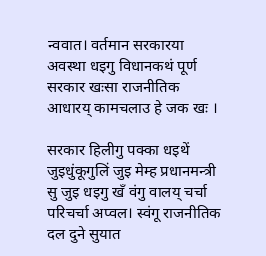न्ववात। वर्तमान सरकारया अवस्था धइगु विधानकथं पूर्ण सरकार खःसा राजनीतिक आधारय् कामचलाउ हे जक खः ।

सरकार हिलीगु पक्का धइथें जुइधुंकूगुलिं जुइ मेम्ह प्रधानमन्त्री सु जुइ धइगु खँ वंगु वालय् चर्चा परिचर्चा अप्वल। स्वंगू राजनीतिक दल दुने सुयात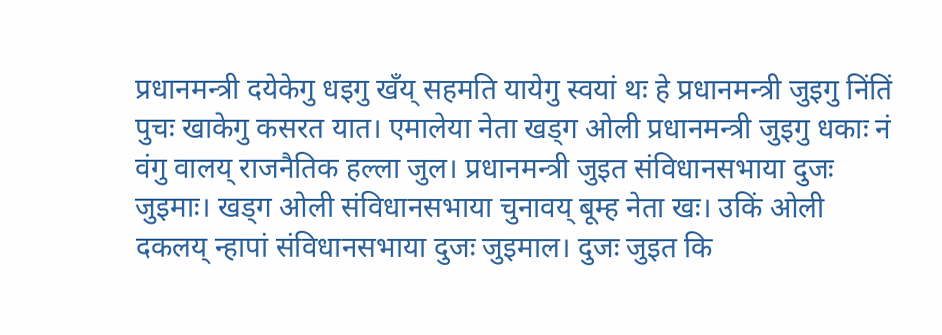प्रधानमन्त्री दयेकेगु धइगु खँय् सहमति यायेगु स्वयां थः हे प्रधानमन्त्री जुइगु निंतिं पुचः खाकेगु कसरत यात। एमालेया नेता खड्ग ओली प्रधानमन्त्री जुइगु धकाः नं वंगु वालय् राजनैतिक हल्ला जुल। प्रधानमन्त्री जुइत संविधानसभाया दुजः जुइमाः। खड्ग ओली संविधानसभाया चुनावय् बूम्ह नेता खः। उकिं ओली दकलय् न्हापां संविधानसभाया दुजः जुइमाल। दुजः जुइत कि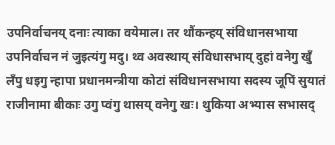उपनिर्वाचनय् दनाः त्याका वयेमाल। तर थौंकन्हय् संविधानसभाया उपनिर्वाचन नं जुइत्यंगु मदु। थ्व अवस्थाय् संविधासभाय् दुहां वनेगु खुँ लँपु धइगु न्हापा प्रधानमन्त्रीया कोटां संविधानसभाया सदस्य जूपिं सुयातं राजीनामा बीकाः उगु प्वंगु थासय् वनेगु खः। थुकिया अभ्यास सभासद्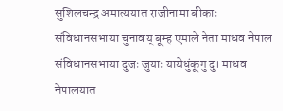सुशिलचन्द्र अमात्ययात राजीनामा बीकाः संविधानसभाया चुनावय् बूम्ह एमाले नेता माधव नेपाल संविधानसभाया दुजः जुयाः यायेधुंकूगु दु। माधव नेपालयात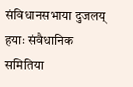संविधानसभाया दुजलय् हयाः संवैधानिक समितिया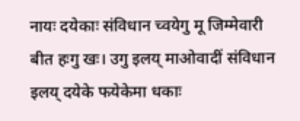नायः दयेकाः संविधान च्वयेगु मू जिम्मेवारी बीत हःगु खः। उगु इलय् माओवादीं संविधान इलय् दयेके फयेकेमा धकाः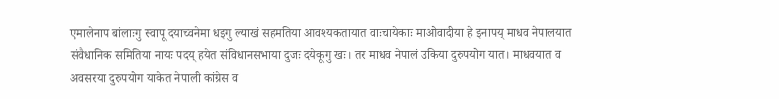एमालेनाप बांलाःगु स्वापू दयाच्वनेमा धइगु ल्याखं सहमतिया आवश्यकतायात वाःचायेकाः माओवादीया हे इनापय् माधव नेपालयात संवैधानिक समितिया नायः पदय् हयेत संविधानसभाया दुजः दयेकूगु खः। तर माधव नेपालं उकिया दुरुपयोग यात। माधवयात व अवसरया दुरुपयोग याकेत नेपाली कांग्रेस व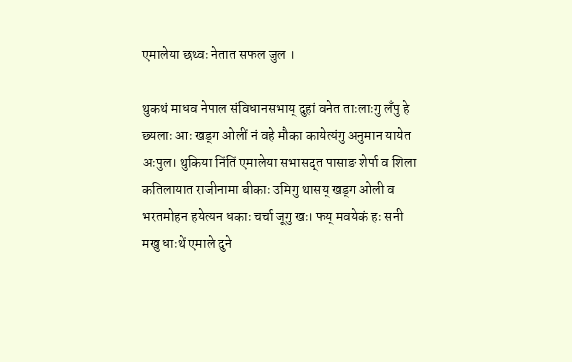एमालेया छथ्वः नेतात सफल जुल ।

थुकथं माधव नेपाल संविधानसभाय् दुहां वनेत ताःलाःगु लँपु हे छ्यलाः आः खड्ग ओलीं नं वहे मौका कायेत्यंगु अनुमान यायेत अःपुल। थुकिया निंतिं एमालेया सभासद्त पासाङ शेर्पा व शिला कतिलायात राजीनामा बीकाः उमिगु थासय् खड्ग ओली व भरतमोहन हयेत्यन धकाः चर्चा जूगु खः। फय् मवयेकं हः सनी मखु धाःथें एमाले दुने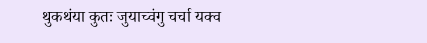थुकथंया कुतः जुयाच्वंगु चर्चा यक्व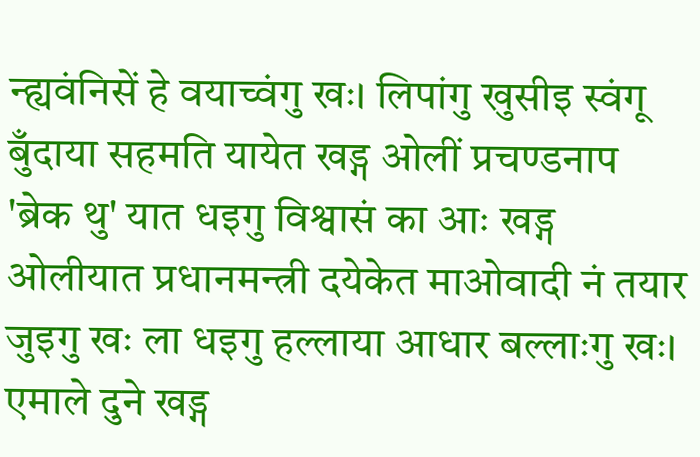न्ह्यवंनिसें हे वयाच्वंगु खः। लिपांगु खुसीइ स्वंगू बुँदाया सहमति यायेत खड्ग ओलीं प्रचण्डनाप 'ब्रेक थु' यात धइगु विश्वासं का आः खड्ग ओलीयात प्रधानमन्त्री दयेकेत माओवादी नं तयार जुइगु खः ला धइगु हल्लाया आधार बल्लाःगु खः। एमाले दुने खड्ग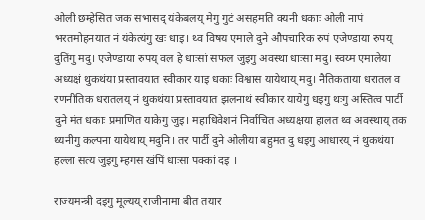ओली छम्हेसित जक सभासद् यंकेबलय् मेगु गुटं असहमति क्यनी धकाः ओली नापं भरतमोहनयात नं यंकेत्यंगु खः धाइ। थ्व विषय एमाले दुने औपचारिक रुपं एजेण्डाया रुपय् दुतिंगु मदु। एजेण्डाया रुपय् वल हे धाःसां सफल जुइगु अवस्था धाःसा मदु। स्वय्म एमालेया अध्यक्षं थुकथंया प्रस्तावयात स्वीकार याइ धकाः विश्वास यायेथाय् मदु। नैतिकताया धरातल व रणनीतिक धरातलय् नं थुकथंया प्रस्तावयात झलनाथं स्वीकार यायेगु धइगु थःगु अस्तित्व पार्टी दुने मंत धकाः प्रमाणित याकेगु जुइ। महाधिवेशनं निर्वाचित अध्यक्षया हालत थ्व अवस्थाय् तक थ्यनीगु कल्पना यायेथाय् मदुनि। तर पार्टी दुने ओलीया बहुमत दु धइगु आधारय् नं थुकथंया हल्ला सत्य जुइगु म्हगस खंपिं धाःसा पक्कां दइ ।

राज्यमन्त्री दइगु मूल्यय् राजीनामा बीत तयार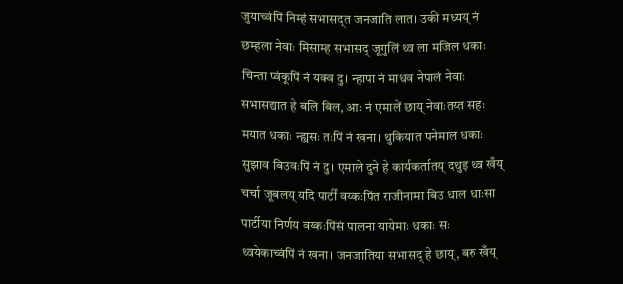जुयाच्वंपिं निम्हं सभासद्त जनजाति लात। उकी मध्यय् नं छम्हला नेवाः मिसाम्ह सभासद् जूगुलिं थ्व ला मजिल धकाः चिन्ता प्वंकूपिं नं यक्व दु। न्हापा नं माधव नेपालं नेवाः सभासद्यात हे बलि बिल, आः नं एमालें छाय् नेवाःतय्त सहः मयात धकाः न्ह्यसः तःपिं नं खना। थुकियात पनेमाल धकाः सुझाव बिउवःपिं नं दु। एमाले दुने हे कार्यकर्तातय् दथुइ थ्व खँय् चर्चा जूबलय् यदि पार्टीं वय्कःपिंत राजीनामा बिउ धाल धाःसा पार्टीया निर्णय वय्कःपिंसं पालना यायेमाः धकाः सः थ्वयेकाच्वंपिं नं खना। जनजातिया सभासद् हे छाय्, बरु खँय्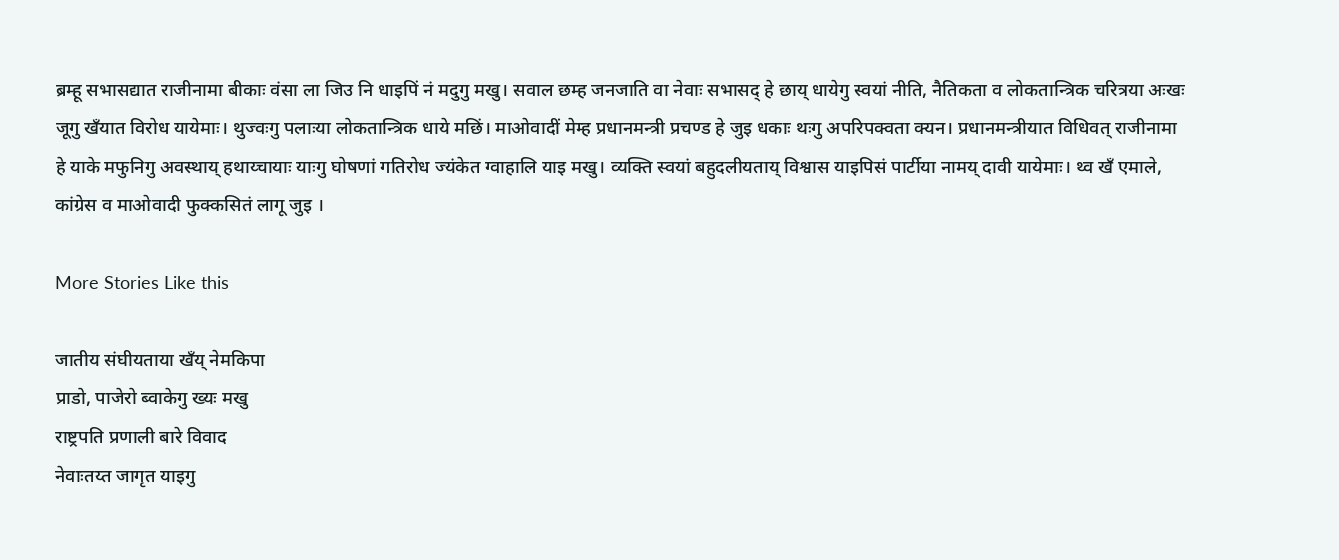ब्रम्हू सभासद्यात राजीनामा बीकाः वंसा ला जिउ नि धाइपिं नं मदुगु मखु। सवाल छम्ह जनजाति वा नेवाः सभासद् हे छाय् धायेगु स्वयां नीति, नैतिकता व लोकतान्त्रिक चरित्रया अःखः जूगु खँयात विरोध यायेमाः। थुज्वःगु पलाःया लोकतान्त्रिक धाये मछिं। माओवादीं मेम्ह प्रधानमन्त्री प्रचण्ड हे जुइ धकाः थःगु अपरिपक्वता क्यन। प्रधानमन्त्रीयात विधिवत् राजीनामा हे याके मफुनिगु अवस्थाय् हथाय्चायाः याःगु घोषणां गतिरोध ज्यंकेत ग्वाहालि याइ मखु। व्यक्ति स्वयां बहुदलीयताय् विश्वास याइपिसं पार्टीया नामय् दावी यायेमाः। थ्व खँ एमाले, कांग्रेस व माओवादी फुक्कसितं लागू जुइ ।

More Stories Like this

जातीय संघीयताया खँय् नेमकिपा
प्राडो, पाजेरो ब्वाकेगु ख्यः मखु
राष्ट्रपति प्रणाली बारे विवाद
नेवाःतय्त जागृत याइगु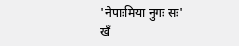'नेपाःमिया नुगः सः'
खँ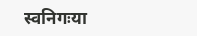स्वनिगःया